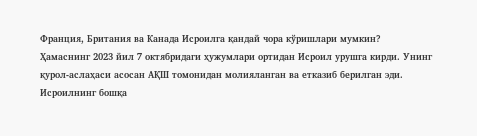Франция, Британия ва Канада Исроилга қандай чора кўришлари мумкин?
Ҳамаснинг 2023 йил 7 октябридаги ҳужумлари ортидан Исроил урушга кирди. Унинг қурол-аслаҳаси асосан АҚШ томонидан молияланган ва етказиб берилган эди.
Исроилнинг бошқа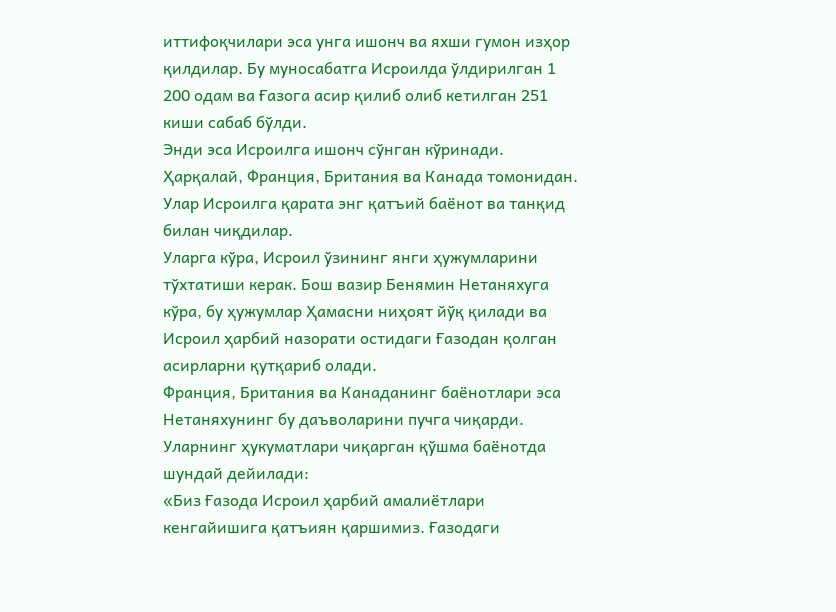иттифоқчилари эса унга ишонч ва яхши гумон изҳор қилдилар. Бу муносабатга Исроилда ўлдирилган 1 200 одам ва Ғазога асир қилиб олиб кетилган 251 киши сабаб бўлди.
Энди эса Исроилга ишонч сўнган кўринади. Ҳарқалай, Франция, Британия ва Канада томонидан. Улар Исроилга қарата энг қатъий баёнот ва танқид билан чиқдилар.
Уларга кўра, Исроил ўзининг янги ҳужумларини тўхтатиши керак. Бош вазир Бенямин Нетаняхуга кўра, бу ҳужумлар Ҳамасни ниҳоят йўқ қилади ва Исроил ҳарбий назорати остидаги Ғазодан қолган асирларни қутқариб олади.
Франция, Британия ва Канаданинг баёнотлари эса Нетаняхунинг бу даъволарини пучга чиқарди. Уларнинг ҳукуматлари чиқарган қўшма баёнотда шундай дейилади:
«Биз Ғазода Исроил ҳарбий амалиётлари кенгайишига қатъиян қаршимиз. Ғазодаги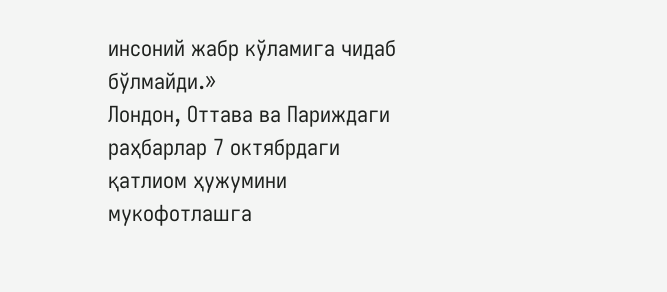инсоний жабр кўламига чидаб бўлмайди.»
Лондон, Оттава ва Париждаги раҳбарлар 7 октябрдаги қатлиом ҳужумини мукофотлашга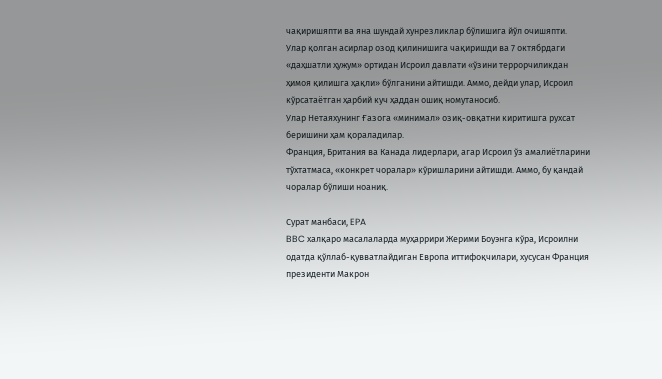чақиришяпти ва яна шундай хунрезликлар бўлишига йўл очишяпти.
Улар қолган асирлар озод қилинишига чақиришди ва 7 октябрдаги «даҳшатли ҳужум» ортидан Исроил давлати «ўзини террорчиликдан ҳимоя қилишга ҳақли» бўлганини айтишди. Аммо, дейди улар, Исроил кўрсатаётган ҳарбий куч ҳаддан ошиқ номутаносиб.
Улар Нетаяхунинг Ғазога «минимал» озиқ-овқатни киритишга рухсат беришини ҳам қораладилар.
Франция, Британия ва Канада лидерлари, агар Исроил ўз амалиётларини тўхтатмаса, «конкрет чоралар» кўришларини айтишди. Аммо, бу қандай чоралар бўлиши ноаниқ.

Сурат манбаси, EPA
BBC халқаро масалаларда муҳаррири Жерими Боуэнга кўра, Исроилни одатда қўллаб-қувватлайдиган Европа иттифоқчилари, хусусан Франция президенти Макрон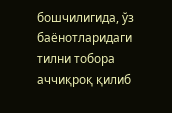бошчилигида, ўз баёнотларидаги тилни тобора аччиқроқ қилиб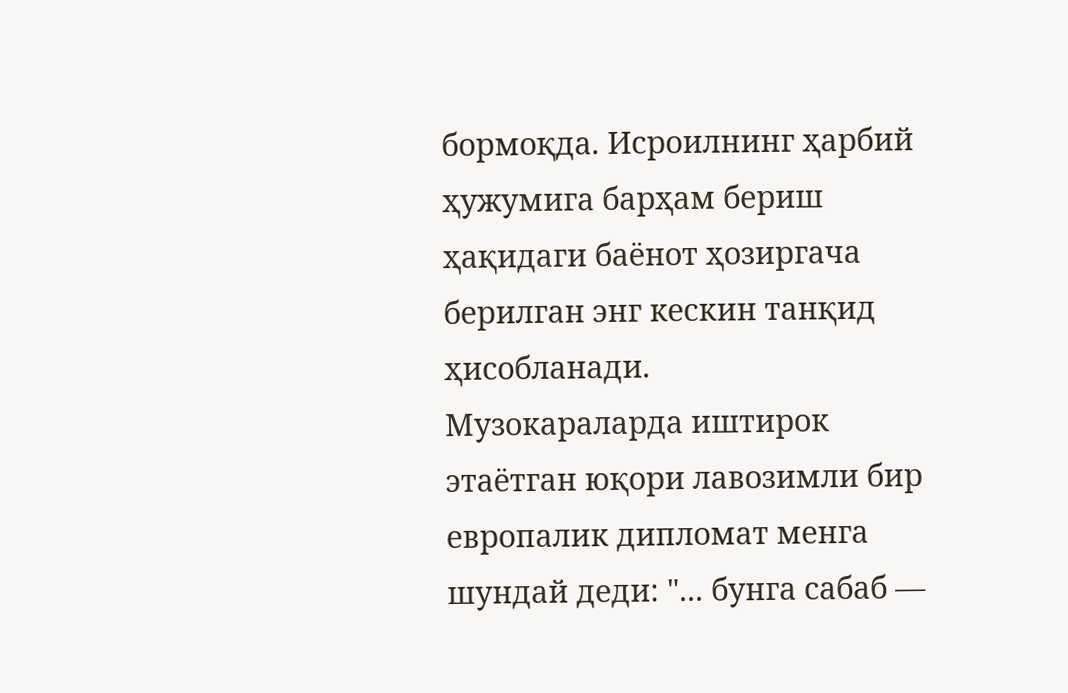бормоқда. Исроилнинг ҳарбий ҳужумига барҳам бериш ҳақидаги баёнот ҳозиргача берилган энг кескин танқид ҳисобланади.
Музокараларда иштирок этаётган юқори лавозимли бир европалик дипломат менга шундай деди: "... бунга сабаб —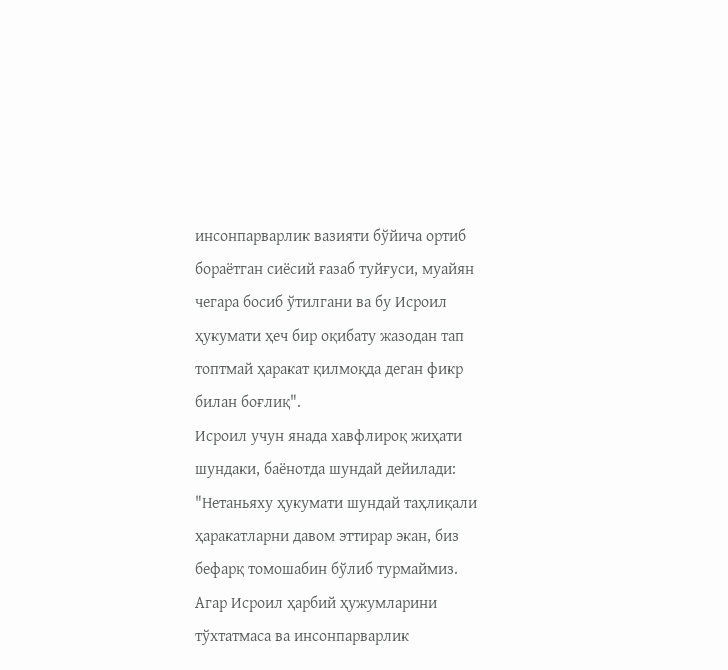инсонпарварлик вазияти бўйича ортиб бораётган сиёсий ғазаб туйғуси, муайян чегара босиб ўтилгани ва бу Исроил ҳукумати ҳеч бир оқибату жазодан тап топтмай ҳаракат қилмоқда деган фикр билан боғлиқ".
Исроил учун янада хавфлироқ жиҳати шундаки, баёнотда шундай дейилади: "Нетаньяху ҳукумати шундай таҳлиқали ҳаракатларни давом эттирар экан, биз бефарқ томошабин бўлиб турмаймиз. Агар Исроил ҳарбий ҳужумларини тўхтатмаса ва инсонпарварлик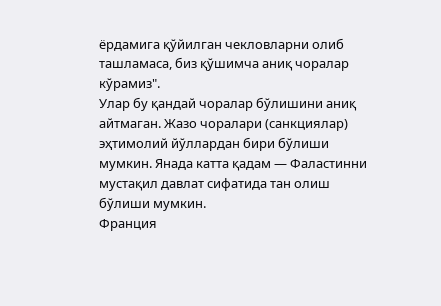ёрдамига қўйилган чекловларни олиб ташламаса, биз қўшимча аниқ чоралар кўрамиз".
Улар бу қандай чоралар бўлишини аниқ айтмаган. Жазо чоралари (санкциялар) эҳтимолий йўллардан бири бўлиши мумкин. Янада катта қадам — Фаластинни мустақил давлат сифатида тан олиш бўлиши мумкин.
Франция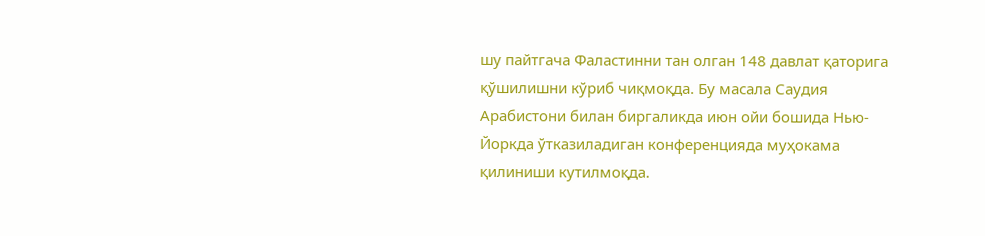шу пайтгача Фаластинни тан олган 148 давлат қаторига қўшилишни кўриб чиқмоқда. Бу масала Саудия Арабистони билан биргаликда июн ойи бошида Нью-Йоркда ўтказиладиган конференцияда муҳокама қилиниши кутилмоқда.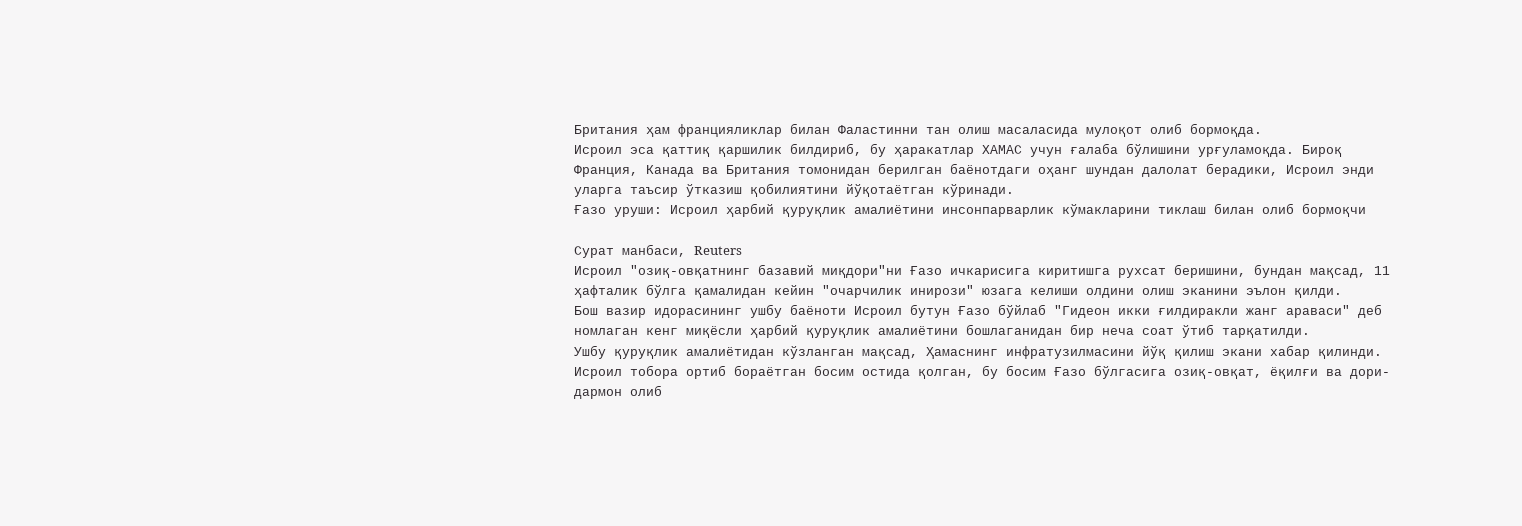Британия ҳам францияликлар билан Фаластинни тан олиш масаласида мулоқот олиб бормоқда.
Исроил эса қаттиқ қаршилик билдириб, бу ҳаракатлар ХАМАС учун ғалаба бўлишини урғуламоқда. Бироқ Франция, Канада ва Британия томонидан берилган баёнотдаги оҳанг шундан далолат берадики, Исроил энди уларга таъсир ўтказиш қобилиятини йўқотаётган кўринади.
Ғазо уруши: Исроил ҳарбий қуруқлик амалиётини инсонпарварлик кўмакларини тиклаш билан олиб бормоқчи

Сурат манбаси, Reuters
Исроил "озиқ-овқатнинг базавий миқдори"ни Ғазо ичкарисига киритишга рухсат беришини, бундан мақсад, 11 ҳафталик бўлга қамалидан кейин "очарчилик инирози" юзага келиши олдини олиш эканини эълон қилди.
Бош вазир идорасининг ушбу баёноти Исроил бутун Ғазо бўйлаб "Гидеон икки ғилдиракли жанг араваси" деб номлаган кенг миқёсли ҳарбий қуруқлик амалиётини бошлаганидан бир неча соат ўтиб тарқатилди.
Ушбу қуруқлик амалиётидан кўзланган мақсад, Ҳамаснинг инфратузилмасини йўқ қилиш экани хабар қилинди.
Исроил тобора ортиб бораётган босим остида қолган, бу босим Ғазо бўлгасига озиқ-овқат, ёқилғи ва дори-дармон олиб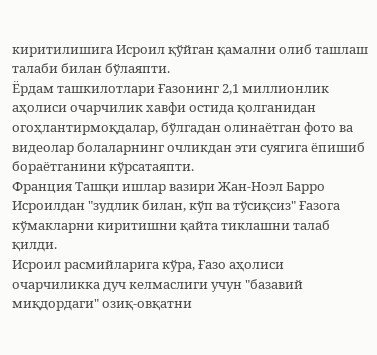киритилишига Исроил қўйган қамални олиб ташлаш талаби билан бўлаяпти.
Ёрдам ташкилотлари Ғазонинг 2,1 миллионлик аҳолиси очарчилик хавфи остида қолганидан огоҳлантирмоқдалар, бўлгадан олинаётган фото ва видеолар болаларнинг очликдан эти суягига ёпишиб бораётганини кўрсатаяпти.
Франция Ташқи ишлар вазири Жан-Ноэл Барро Исроилдан "зудлик билан, кўп ва тўсиқсиз" Ғазога кўмакларни киритишни қайта тиклашни талаб қилди.
Исроил расмийларига кўра, Ғазо аҳолиси очарчиликка дуч келмаслиги учун "базавий миқдордаги" озиқ-овқатни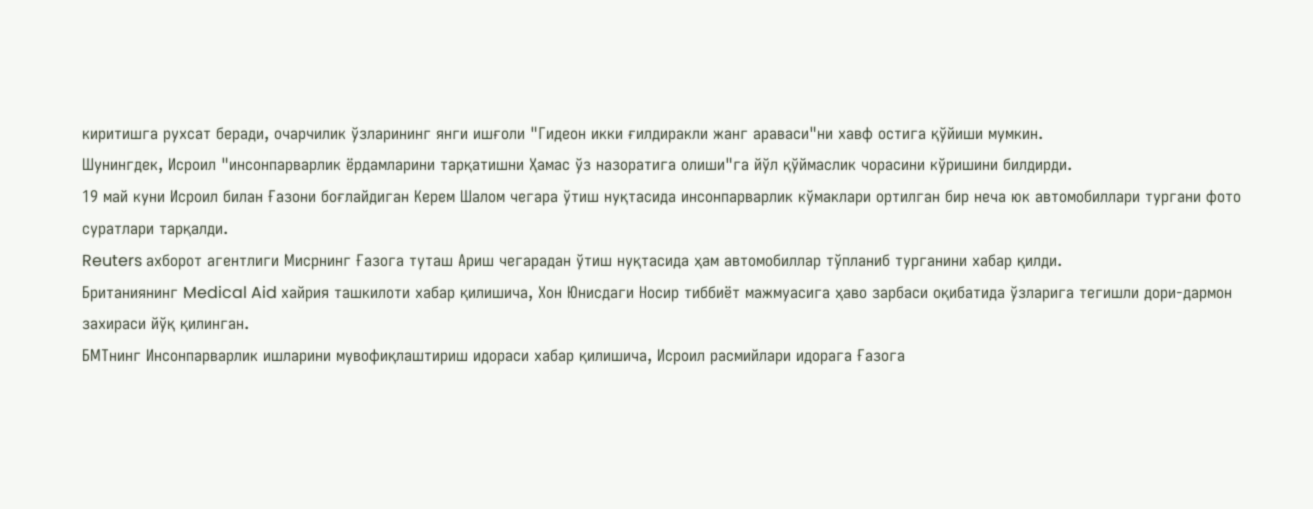киритишга рухсат беради, очарчилик ўзларининг янги ишғоли "Гидеон икки ғилдиракли жанг араваси"ни хавф остига қўйиши мумкин.
Шунингдек, Исроил "инсонпарварлик ёрдамларини тарқатишни Ҳамас ўз назоратига олиши"га йўл қўймаслик чорасини кўришини билдирди.
19 май куни Исроил билан Ғазони боғлайдиган Керем Шалом чегара ўтиш нуқтасида инсонпарварлик кўмаклари ортилган бир неча юк автомобиллари тургани фото суратлари тарқалди.
Reuters ахборот агентлиги Мисрнинг Ғазога туташ Ариш чегарадан ўтиш нуқтасида ҳам автомобиллар тўпланиб турганини хабар қилди.
Британиянинг Medical Aid хайрия ташкилоти хабар қилишича, Хон Юнисдаги Носир тиббиёт мажмуасига ҳаво зарбаси оқибатида ўзларига тегишли дори-дармон захираси йўқ қилинган.
БМТнинг Инсонпарварлик ишларини мувофиқлаштириш идораси хабар қилишича, Исроил расмийлари идорага Ғазога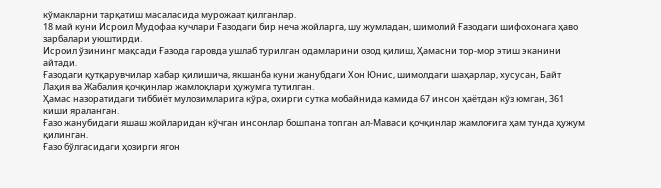кўмакларни тарқатиш масаласида мурожаат қилганлар.
18 май куни Исроил Мудофаа кучлари Ғазодаги бир неча жойларга, шу жумладан, шимолий Ғазодаги шифохонага ҳаво зарбалари уюштирди.
Исроил ўзининг мақсади Ғазода гаровда ушлаб турилган одамларини озод қилиш, Ҳамасни тор-мор этиш эканини айтади.
Ғазодаги қутқарувчилар хабар қилишича, якшанба куни жанубдаги Хон Юнис, шимолдаги шаҳарлар, хусусан, Байт Лаҳия ва Жабалия қочқинлар жамлоқлари ҳужумга тутилган.
Ҳамас назоратидаги тиббиёт мулозимларига кўра, охирги сутка мобайнида камида 67 инсон ҳаётдан кўз юмган, 361 киши яраланган.
Ғазо жанубидаги яшаш жойларидан кўчган инсонлар бошпана топган ал-Маваси қочқинлар жамлоғига ҳам тунда ҳужум қилинган.
Ғазо бўлгасидаги ҳозирги ягон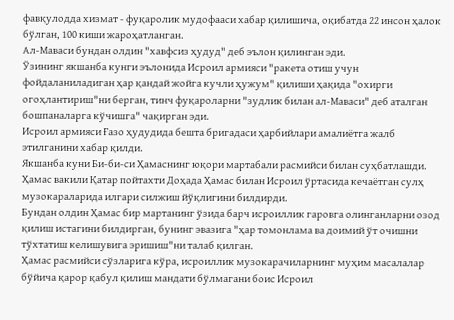фавқулодда хизмат - фуқаролик мудофааси хабар қилишича, оқибатда 22 инсон ҳалок бўлган, 100 киши жароҳатланган.
Ал-Маваси бундан олдин "хавфсиз ҳудуд" деб эълон қилинган эди.
Ўзининг якшанба кунги эълонида Исроил армияси "ракета отиш учун фойдаланиладиган ҳар қандай жойга кучли ҳужум" қилиши ҳақида "охирги огоҳлантириш"ни берган, тинч фуқароларни "зудлик билан ал-Маваси" деб аталган бошпаналарга кўчишга" чақирган эди.
Исроил армияси Ғазо ҳудудида бешта бригадаси ҳарбийлари амалиётга жалб этилганини хабар қилди.
Якшанба куни Би-би-си Ҳамаснинг юқори мартабали расмийси билан суҳбатлашди.
Ҳамас вакили Қатар пойтахти Доҳада Ҳамас билан Исроил ўртасида кечаётган сулҳ музокараларида илгари силжиш йўқлигини билдирди.
Бундан олдин Ҳамас бир мартанинг ўзида барч исроиллик гаровга олинганларни озод қилиш истагини билдирган, бунинг эвазига "ҳар томонлама ва доимий ўт очишни тўхтатиш келишувига эришиш"ни талаб қилган.
Ҳамас расмийси сўзларига кўра, исроиллик музокарачиларнинг муҳим масалалар бўйича қарор қабул қилиш мандати бўлмагани боис Исроил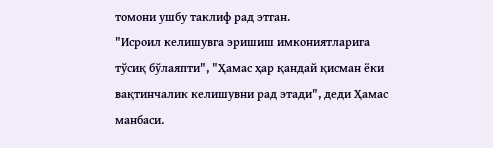томони ушбу таклиф рад этган.
"Исроил келишувга эришиш имкониятларига тўсиқ бўлаяпти", "Ҳамас ҳар қандай қисман ёки вақтинчалик келишувни рад этади", деди Ҳамас манбаси.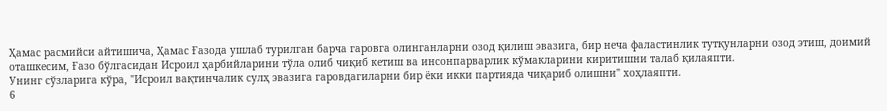Ҳамас расмийси айтишича, Ҳамас Ғазода ушлаб турилган барча гаровга олинганларни озод қилиш эвазига, бир неча фаластинлик тутқунларни озод этиш, доимий оташкесим, Ғазо бўлгасидан Исроил ҳарбийларини тўла олиб чиқиб кетиш ва инсонпарварлик кўмакларини киритишни талаб қилаяпти.
Унинг сўзларига кўра, "Исроил вақтинчалик сулҳ эвазига гаровдагиларни бир ёки икки партияда чиқариб олишни" хоҳлаяпти.
6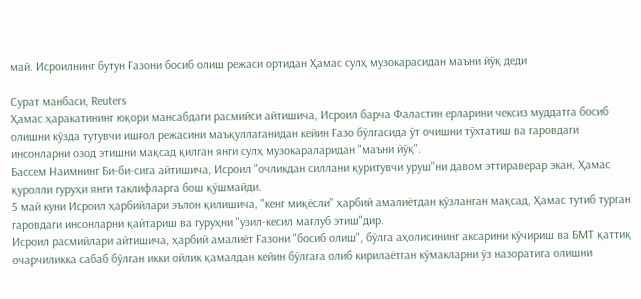май. Исроилнинг бутун Ғазони босиб олиш режаси ортидан Ҳамас сулҳ музокарасидан маъни йўқ деди

Сурат манбаси, Reuters
Ҳамас ҳаракатининг юқори мансабдаги расмийси айтишича, Исроил барча Фаластин ерларини чексиз муддатга босиб олишни кўзда тутувчи ишғол режасини маъқуллаганидан кейин Ғазо бўлгасида ўт очишни тўхтатиш ва гаровдаги инсонларни озод этишни мақсад қилган янги сулҳ музокараларидан "маъни йўқ".
Бассем Наимнинг Би-би-сига айтишича, Исроил "очликдан силлани қуритувчи уруш"ни давом эттираверар экан, Ҳамас қуролли гуруҳи янги таклифларга бош қўшмайди.
5 май куни Исроил ҳарбийлари эълон қилишича, "кенг миқёсли" ҳарбий амалиётдан кўзланган мақсад, Ҳамас тутиб турган гаровдаги инсонларни қайтариш ва гуруҳни "узил-кесил мағлуб этиш"дир.
Исроил расмийлари айтишича, ҳарбий амалиёт Ғазони "босиб олиш", бўлга аҳолисининг аксарини кўчириш ва БМТ қаттиқ очарчиликка сабаб бўлган икки ойлик қамалдан кейин бўлгага олиб кирилаётган кўмакларни ўз назоратига олишни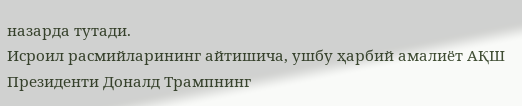назарда тутади.
Исроил расмийларининг айтишича, ушбу ҳарбий амалиёт АҚШ Президенти Доналд Трампнинг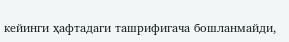кейинги ҳафтадаги ташрифигача бошланмайди,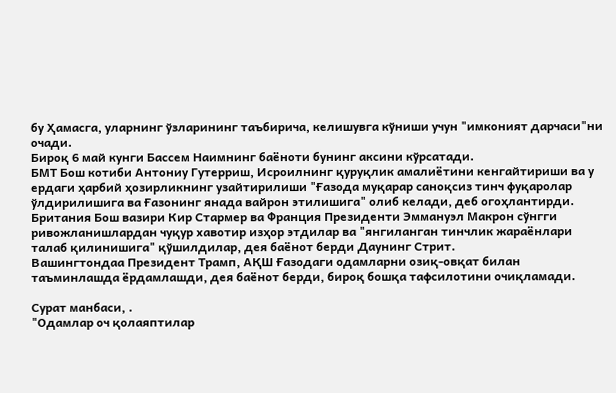бу Ҳамасга, уларнинг ўзларининг таъбирича, келишувга кўниши учун "имконият дарчаси"ни очади.
Бироқ 6 май кунги Бассем Наимнинг баёноти бунинг аксини кўрсатади.
БМТ Бош котиби Антониу Гутерриш, Исроилнинг қуруқлик амалиётини кенгайтириши ва у ердаги ҳарбий ҳозирликнинг узайтирилиши "Ғазода муқарар саноқсиз тинч фуқаролар ўлдирилишига ва Ғазонинг янада вайрон этилишига" олиб келади, деб огоҳлантирди.
Британия Бош вазири Кир Стармер ва Франция Президенти Эммануэл Макрон сўнгги ривожланишлардан чуқур хавотир изҳор этдилар ва "янгиланган тинчлик жараёнлари талаб қилинишига" қўшилдилар, дея баёнот берди Даунинг Стрит.
Вашингтондаа Президент Трамп, АҚШ Ғазодаги одамларни озиқ-овқат билан таъминлашда ёрдамлашди, дея баёнот берди, бироқ бошқа тафсилотини очиқламади.

Сурат манбаси, .
"Одамлар оч қолаяптилар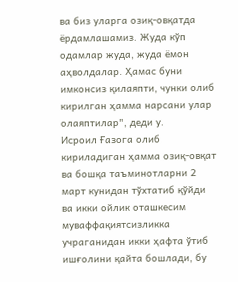ва биз уларга озиқ-овқатда ёрдамлашамиз. Жуда кўп одамлар жуда, жуда ёмон аҳволдалар. Ҳамас буни имконсиз қилаяпти, чунки олиб кирилган ҳамма нарсани улар олаяптилар", деди у.
Исроил Ғазога олиб кириладиган ҳамма озиқ-овқат ва бошқа таъминотларни 2 март кунидан тўхтатиб қўйди ва икки ойлик оташкесим муваффақиятсизликка учраганидан икки ҳафта ўтиб ишғолини қайта бошлади, бу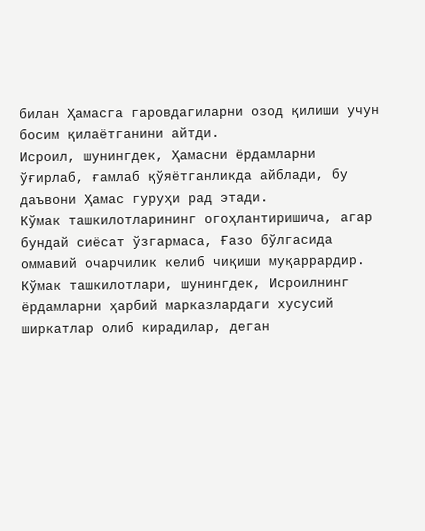билан Ҳамасга гаровдагиларни озод қилиши учун босим қилаётганини айтди.
Исроил, шунингдек, Ҳамасни ёрдамларни ўғирлаб, ғамлаб қўяётганликда айблади, бу даъвони Ҳамас гуруҳи рад этади.
Кўмак ташкилотларининг огоҳлантиришича, агар бундай сиёсат ўзгармаса, Ғазо бўлгасида оммавий очарчилик келиб чиқиши муқаррардир.
Кўмак ташкилотлари, шунингдек, Исроилнинг ёрдамларни ҳарбий марказлардаги хусусий ширкатлар олиб кирадилар, деган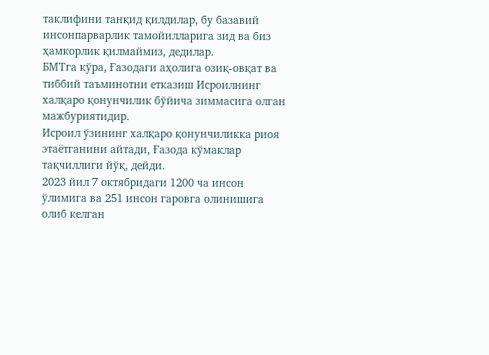таклифини танқид қилдилар, бу базавий инсонпарварлик тамойилларига зид ва биз ҳамкорлик қилмаймиз, дедилар.
БМТга кўра, Ғазодаги аҳолига озиқ-овқат ва тиббий таъминотни етказиш Исроилнинг халқаро қонунчилик бўйича зиммасига олган мажбуриятидир.
Исроил ўзининг халқаро қонунчиликка риоя этаётганини айтади, Ғазода кўмаклар тақчиллиги йўқ, дейди.
2023 йил 7 октябридаги 1200 ча инсон ўлимига ва 251 инсон гаровга олинишига олиб келган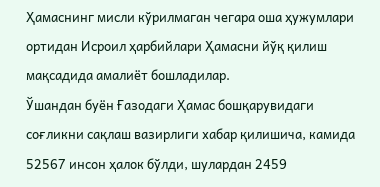Ҳамаснинг мисли кўрилмаган чегара оша ҳужумлари ортидан Исроил ҳарбийлари Ҳамасни йўқ қилиш мақсадида амалиёт бошладилар.
Ўшандан буён Ғазодаги Ҳамас бошқарувидаги соғликни сақлаш вазирлиги хабар қилишича, камида 52567 инсон ҳалок бўлди, шулардан 2459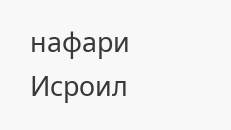нафари Исроил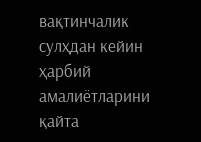вақтинчалик сулҳдан кейин ҳарбий амалиётларини қайта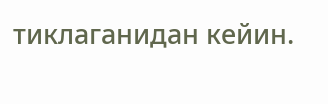тиклаганидан кейин.